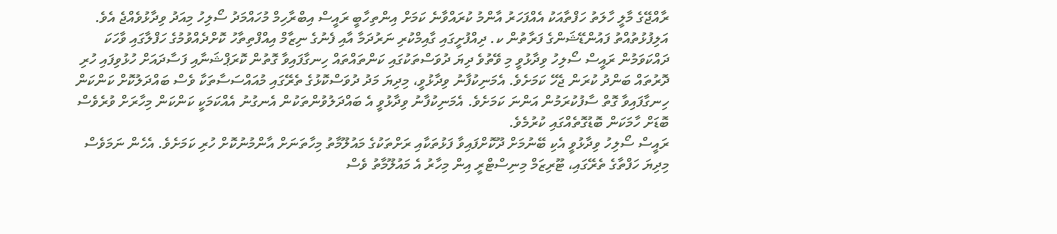ރާއްޖޭގެ މާލީ ހާލަތު ހަފްތާއަކު އެއްފަހަރު އާންމު ކުރައްވާނެ ކަމަށް އިންތިހާބީ ރައީސް އިބްރާހިމް މުހައްމަދު ސޯލިހު މިއަދު ވިދާޅުވެއްޖެ އެވެ.
އަލިފުޅުތުއްތު ފައުންޑޭޝަންގެ ފަރާތުން ކ. ދިއްފުށީގައި ގާއިމްކުރި ނަރުދަމާ އާއި ފެނުގެ ނިޒާމް އިއްފްތިތާހު ކޮށްދެއްވުމުގެ ހަފްލާގައި ވާހަކަ ދައްކަވަމުން ރައީސް ސޯލިހު ވިދާޅުވީ މި ވޭތުވެ ދިޔަ ދުވަސްތަކުގައި ކަންތައްތައް ހިނގާފައިވާ ގޮތުން ކޮރަޕްޝަނާއި ފަސާދައަށް ހުޅުވިފައި ހުރި ދޮރުތައް ބަންދު ކުރަން ޖެހޭ ކަމަށެވެ. އެމަނިކުފާނު ވިދާޅުވީ، މިދިޔަ މަދު ދުވަސްކޮޅުގެ ތެރޭގައި މުއައްސަސާތަކާ ވެސް ބައްދަލުކޮށް ކަންކަން ހިނގާފައިވާ ގޮތް ސާފުކުރަމުން އަންނަ ކަމަށެވެ. އެމަނިކުފާނު ވިދާޅުވީ އެ ބައްދަލުވުންތަކުން އެނގުނު އެއްކަމަކީ ކަންކަން މިހާރަށް ވުރެވެސް ބޮޑަށް ހާމަކަން ބޮޑުގޮތެއްގައި ކުރުމެވެ.
ރައީސް ސޯލިހު ވިދާޅުވީ އެކި ބޭނުމަށް ދޫކޮށްފައިވާ ފަޅުތަކާއި ރަށްތަކުގެ މައުލޫމާތު މިހާތަނަށް އާންމުނުކޮށް ހުރި ކަމަށެވެ. އެހެން ނަމަވެސް މިދިޔަ ހަފްތާގެ ތެރޭގައި، ޓޫރިޒަމް މިނިސްޓްރީ އިން މިހާރު އެ މައުލޫމާތު ވެސް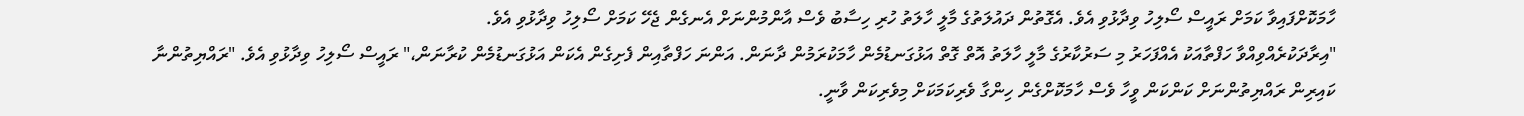ހާމަކޮށްފައިވާ ކަމަށް ރައީސް ސޯލިހު ވިދާޅުވި އެވެ. އެގޮތުން ދައުލަތުގެ މާލީ ހާލަތު ހުރި ހިސާބު ވެސް އާންމުންނަށް އެނގެން ޖެހޭ ކަމަށް ސޯލިހު ވިދާޅުވި އެވެ.
"އިރާދަކުރެއްވިއްވާ ހަފްތާއަކު އެއްފަހަރު މި ސަރުކާރުގެ މާލީ ހާލަތު އޮތް ގޮތް އަޅުގަނޑުމެން ހާމަކުރަމުން ދާނަން. އަންނަ ހަފްތާއިން ފެށިގެން އެކަން އަޅުގަނޑުމެން ކުރާނަން،" ރައީސް ސޯލިހު ވިދާޅުވި އެވެ. "ރައްޔިތުންނާ ކައިރިން ރައްޔިތުންނަށް ކަންކަން ވީހާ ވެސް ހާމަކޮށްގެން ހިންގާ ވެރިކަމަކަށް މިވެރިކަން ވާނީ.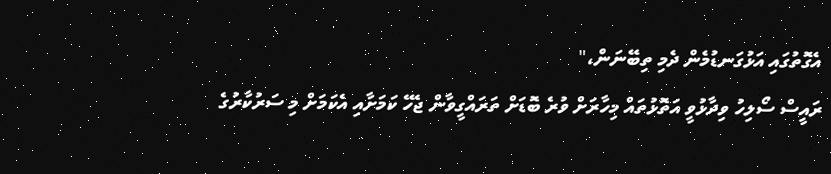އެގޮތުގައި އަޅުގަނޑުމެން ދެމި ތިބޭނަން،"
ރައީސް ސޯލިހު ވިދާޅުވީ އަތޮޅުތައް މިހާރަށް ވުރެ ބޮޑަށް ތަރައްގީވާން ޖެހޭ ކަމަށާއި އެކަމަށް މި ސަރުކާރުގެ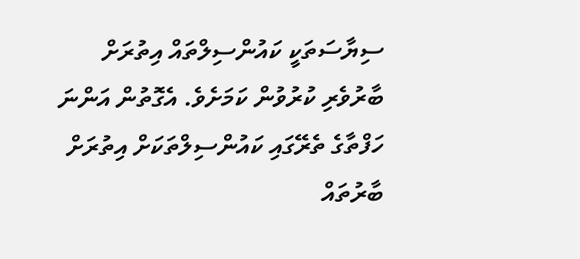ސިޔާސަތަކީ ކައުންސިލްތައް އިތުރަށް ބާރުވެރި ކުރުވުން ކަމަށެވެ. އެގޮތުން އަންނަ ހަފްތާގެ ތެރޭގައި ކައުންސިލްތަކަށް އިތުރަށް ބާރުތައް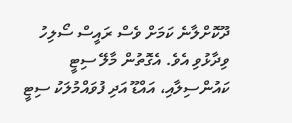ދޫކޮށްލާނެ ކަމަށް ވެސް ރައީސް ސޯލިހު ވިދާޅުވި އެވެ. އެގޮތުން މާލޭ ސިޓީ ކައުންސިލާއި، އައްޑޫ އަދި ފުވައްމުލަކު ސިޓީ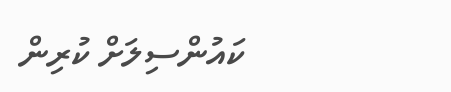ކައުންސިލަށް ކުރިން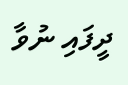ދީފައި ނުވާ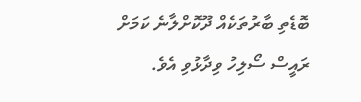ބޮޑެތި ބާރުތަކެއް ދޫކޮށްލާނެ ކަމަށް ރައީސް ސޯލިހު ވިދާޅުވި އެވެ.